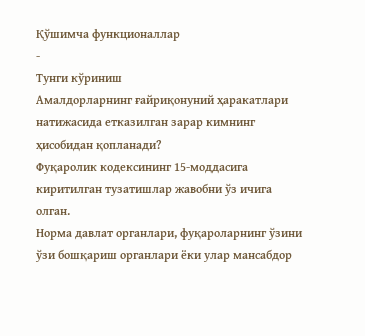Қўшимча функционаллар
-
Тунги кўриниш
Амалдорларнинг ғайриқонуний ҳаракатлари натижасида етказилган зарар кимнинг ҳисобидан қопланади?
Фуқаролик кодексининг 15-моддасига киритилган тузатишлар жавобни ўз ичига олган.
Норма давлат органлари, фуқароларнинг ўзини ўзи бошқариш органлари ёки улар мансабдор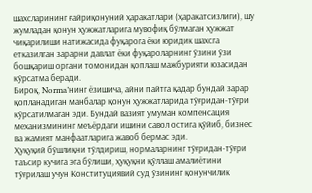шахсларининг ғайриқонуний ҳаракатлари (ҳаракатсизлиги), шу жумладан қонун ҳужжатларига мувофиқ бўлмаган ҳужжат чиқарилиши натижасида фуқарога ёки юридик шахсга етказилган зарарни давлат ёки фуқароларнинг ўзини ўзи бошқариш органи томонидан қоплаш мажбурияти юзасидан кўрсатма беради.
Бироқ, Norma’нинг ёзишича, айни пайтга қадар бундай зарар қопланадиган манбалар қонун ҳужжатларида тўғридан-тўғри кўрсатилмаган эди. Бундай вазият умуман компенсация механизмининг меъёрдаги ишини савол остига қўйиб, бизнес ва жамият манфаатларига жавоб бермас эди.
Ҳуқуқий бўшлиқни тўлдириш, нормаларнинг тўғридан-тўғри таъсир кучига эга бўлиши, ҳуқуқни қўллаш амалиётини тўғрилаш учун Конституциявий суд ўзининг қонунчилик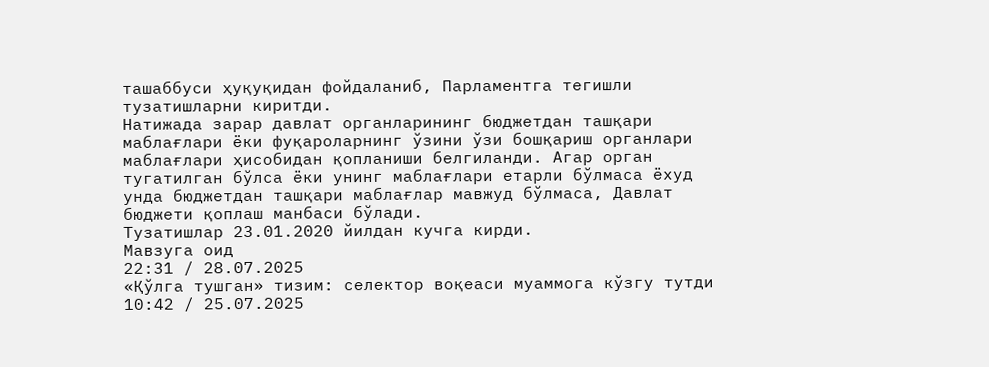ташаббуси ҳуқуқидан фойдаланиб, Парламентга тегишли тузатишларни киритди.
Натижада зарар давлат органларининг бюджетдан ташқари маблағлари ёки фуқароларнинг ўзини ўзи бошқариш органлари маблағлари ҳисобидан қопланиши белгиланди. Агар орган тугатилган бўлса ёки унинг маблағлари етарли бўлмаса ёхуд унда бюджетдан ташқари маблағлар мавжуд бўлмаса, Давлат бюджети қоплаш манбаси бўлади.
Тузатишлар 23.01.2020 йилдан кучга кирди.
Мавзуга оид
22:31 / 28.07.2025
«Қўлга тушган» тизим: селектор воқеаси муаммога кўзгу тутди
10:42 / 25.07.2025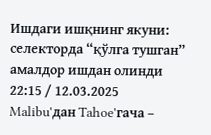Ишдаги ишқнинг якуни: селекторда “қўлга тушган” амалдор ишдан олинди
22:15 / 12.03.2025
Malibu'дан Tahoe'гача –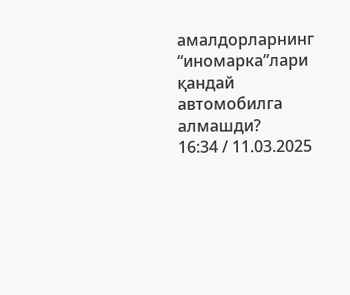амалдорларнинг “иномарка”лари қандай автомобилга алмашди?
16:34 / 11.03.2025